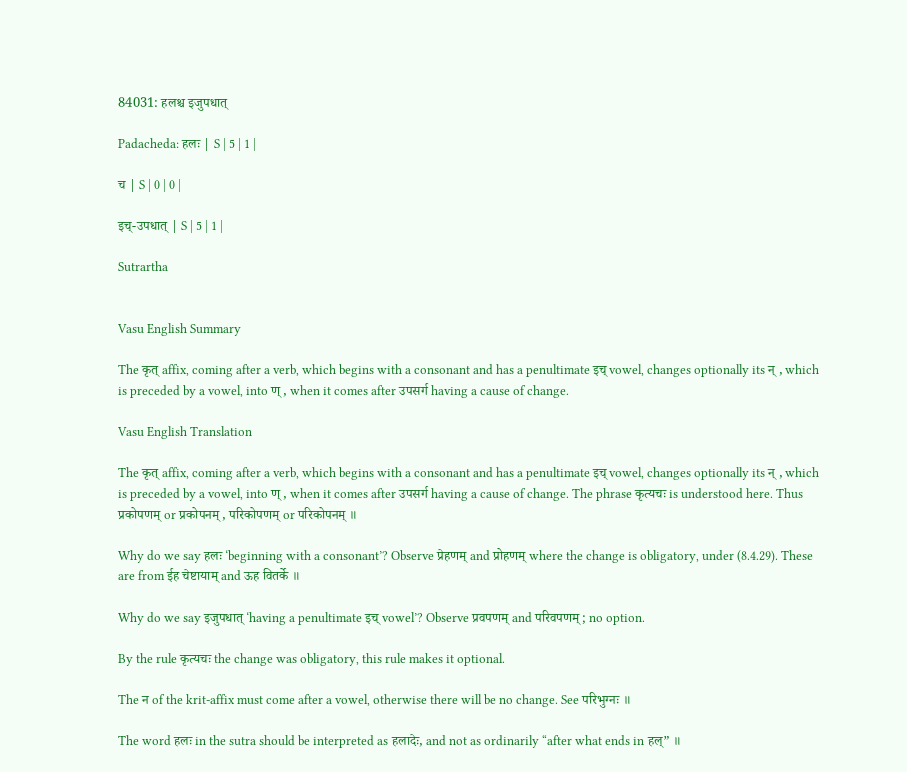84031: हलश्च इजुपधात्

Padacheda: हलः | S | 5 | 1 |

च | S | 0 | 0 |

इच्-उपधात् | S | 5 | 1 |

Sutrartha


Vasu English Summary

The कृत् affix, coming after a verb, which begins with a consonant and has a penultimate इच् vowel, changes optionally its न् , which is preceded by a vowel, into ण् , when it comes after उपसर्ग having a cause of change.

Vasu English Translation

The कृत् affix, coming after a verb, which begins with a consonant and has a penultimate इच् vowel, changes optionally its न् , which is preceded by a vowel, into ण् , when it comes after उपसर्ग having a cause of change. The phrase कृत्यचः is understood here. Thus प्रकोपणम् or प्रकोपनम्, परिकोपणम् or परिकोपनम् ॥

Why do we say हलः ‘beginning with a consonant’? Observe प्रेहणम् and प्रोहणम् where the change is obligatory, under (8.4.29). These are from ईह चेष्टायाम् and ऊह वितर्के ॥

Why do we say इजुपधात् ‘having a penultimate इच् vowel’? Observe प्रवपणम् and परिवपणम्; no option.

By the rule कृत्यचः the change was obligatory, this rule makes it optional.

The न of the krit-affix must come after a vowel, otherwise there will be no change. See परिभुग्नः ॥

The word हलः in the sutra should be interpreted as हलादेः, and not as ordinarily “after what ends in हल्” ॥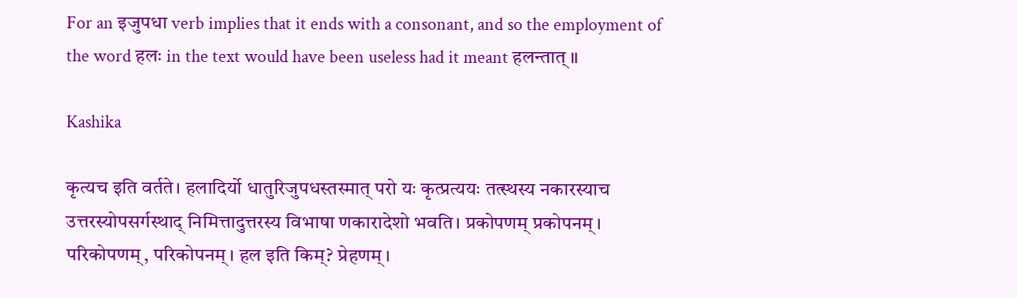For an इजुपधा verb implies that it ends with a consonant, and so the employment of the word हलः in the text would have been useless had it meant हलन्तात् ॥

Kashika

कृत्यच इति वर्तते। हलादिर्यो धातुरिजुपधस्तस्मात् परो यः कृत्प्रत्ययः तत्स्थस्य नकारस्याच उत्तरस्योपसर्गस्थाद् निमित्तादुत्तरस्य विभाषा णकारादेशो भवति। प्रकोपणम् प्रकोपनम्। परिकोपणम्, परिकोपनम्। हल इति किम्? प्रेहणम्।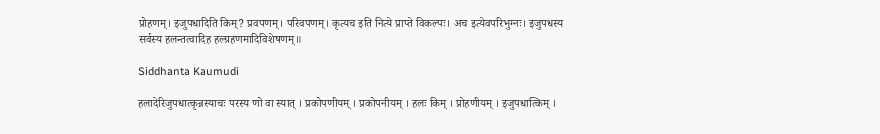प्रोहणम्। इजुपधादिति किम्? प्रवपणम्। परिवपणम्। कृत्यच इति नित्ये प्राप्ते विकल्पः। अच इत्येवपरिभुग्नः। इजुपधस्य सर्वस्य हलन्तत्वादिह हल्ग्रहणमादिविशेषणम्॥

Siddhanta Kaumudi

हलादेरिजुपधात्कृन्नस्याचः परस्य णो वा स्यात् । प्रकोपणीयम् । प्रकोपनीयम् । हलः किम् । प्रोहणीयम् । इजुपधात्किम् ।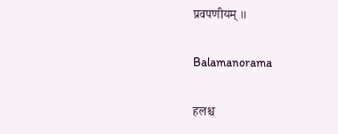प्रवपणीयम् ॥

Balamanorama

हलश्च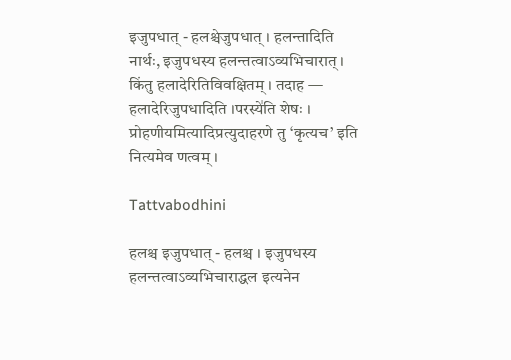इजुपधात् - हलश्चेजुपधात् । हलन्तादिति नार्थः, इजुपधस्य हलन्तत्वाऽव्यभिचारात् । किंतु हलादेरितिविवक्षितम् । तदाह — हलादेरिजुपधादिति ।परस्ये॑ति शेषः । प्रोहणीयमित्यादिप्रत्युदाहरणे तु ‘कृत्यच’ इति नित्यमेव णत्वम् ।

Tattvabodhini

हलश्च इजुपधात् - हलश्च । इजुपधस्य हलन्तत्वाऽव्यभिचाराद्धल इत्यनेन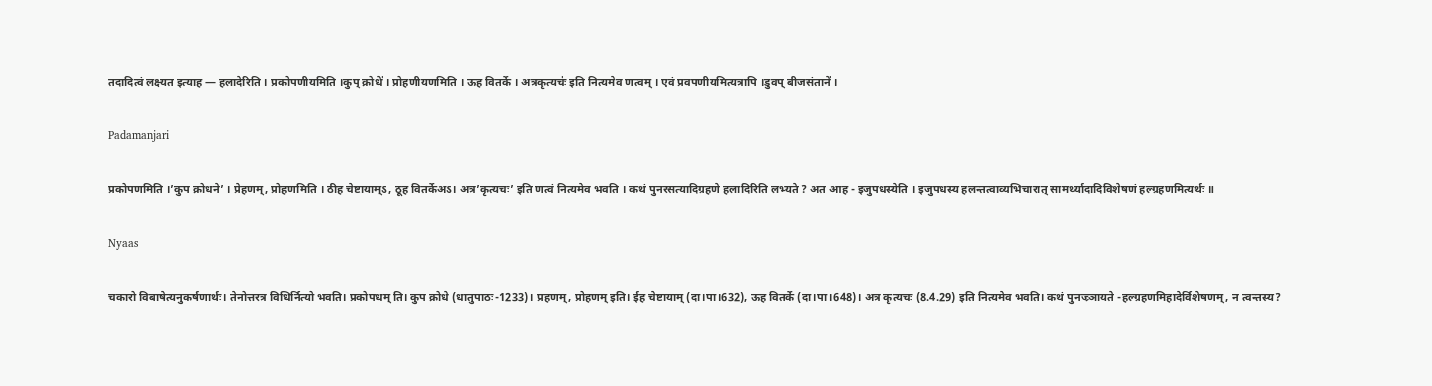तदादित्वं लक्ष्यत इत्याह — हलादेरिति । प्रकोपणीयमिति ।कुप् क्रोधे॑ । प्रोहणीयणमिति । ऊह वितर्के । अत्रकृत्यचः॑ इति नित्यमेव णत्वम् । एवं प्रवपणीयमित्यत्रापि ।डुवप् बीजसंताने॑ ।

Padamanjari

प्रकोपणमिति ।’कुप क्रोधने’ । प्रेहणम्, प्रोहणमिति । ठीह चेष्टायाम्ऽ, ठूह वितर्केअऽ। अत्र’कृत्यचः’ इति णत्वं नित्यमेव भवति । कथं पुनरसत्यादिग्रहणे हलादिरिति लभ्यते ? अत आह - इजुपधस्येति । इजुपधस्य हलन्तत्वाव्यभिचारात् सामर्थ्यादादिविशेषणं हल्ग्रहणमित्यर्थः ॥

Nyaas

चकारो विबाषेत्यनुकर्षणार्थः। तेनोत्तरत्र विधिर्नित्यो भवति। प्रकोपधम् ति। कुप क्रोधे (धातुपाठः-1233)। प्रहणम्, प्रोहणम् इति। ईह चेष्टायाम् (दा।पा।632), ऊह वितर्के (दा।पा।648)। अत्र कृत्यचः (8.4.29) इति नित्यमेव भवति। कथं पुनज्र्ञायते -हल्ग्रहणमिहादेर्विशेषणम्, न त्वन्तस्य?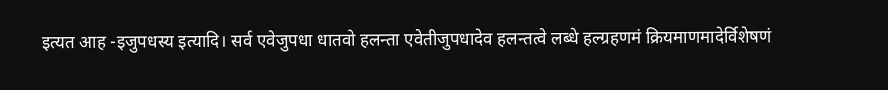इत्यत आह -इजुपधस्य इत्यादि। सर्व एवेजुपधा धातवो हलन्ता एवेतीजुपधादेव हलन्तत्वे लब्धे हल्ग्रहणमं क्रियमाणमादेर्विशेषणं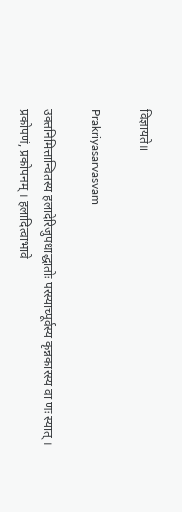विज्ञायते॥

Prakriyasarvasvam

उक्तनिमित्तान्वितस्य हलादेरिजुपधाद्धातोः परस्याच्पूर्वस्य कृन्नकारस्य वा णः स्यात् । प्रकोपणं, प्रकोपनम् । हलादित्वाभावे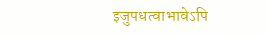इजुपधत्वाभावेऽपि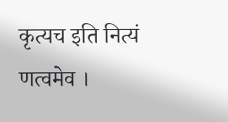कृत्यच इति नित्यं णत्वमेव ।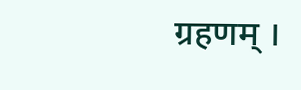ग्रहणम् ।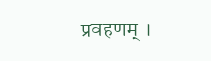प्रवहणम् ।